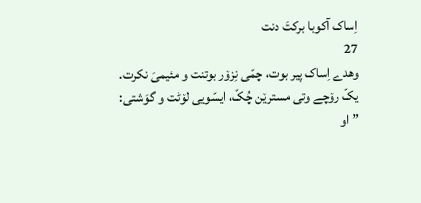اِساک آکوبا برکتَ دنت
27
وهدے اِساک پیر بوت، چمّی نِزۆر بوتنت و مئیمیَ نکرت.
یکّ رۆچے وتی مسترێن چُکّ، ایسّویی لۆٹت و گوَشتی:
”او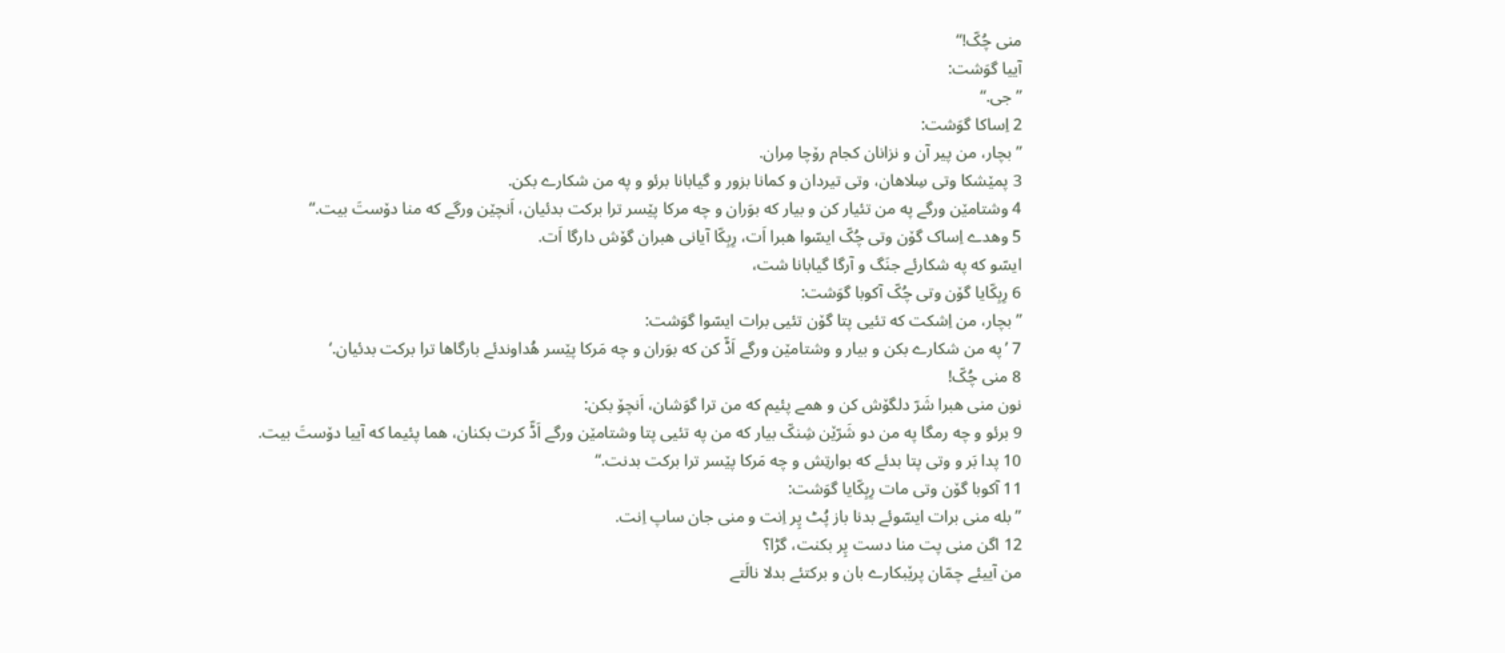منی چُکّ!“
آییا گوَشت:
”جی.“
2 اِساکا گوَشت:
”بچار، من پیر آن و نزانان کجام رۆچا مِران.
3 پمێشکا وتی سِلاهان، وتی تیردان و کمانا بزور و گیابانا برئو و په من شکارے بکن.
4 وشتامێن ورگے په من تئیار کن و بیار که بوَران و چه مرکا پێسر ترا برکت بدئیان، اَنچێن ورگے که منا دۆستَ بیت.“
5 وهدے اِساک گۆن وتی چُکّ ایسّوا هبرا اَت، رِبِکّا آیانی هبران گۆش دارگا اَت.
ایسّو که په شکارئے جنَگ و آرگا گیابانا شت،
6 رِبِکّایا گۆن وتی چُکّ آکوبا گوَشت:
”بچار، من اِشکت که تئیی پتا گۆن تئیی برات ایسّوا گوَشت:
7 ’په من شکارے بکن و بیار و وشتامێن ورگے اَڈّ کن که بوَران و چه مَرکا پێسر هُداوندئے بارگاها ترا برکت بدئیان.‘
8 منی چُکّ!
نون منی هبرا شَرّ دلگۆش کن و همے پئیم که من ترا گوَشان، اَنچۆ بکن:
9 برئو و چه رمگا په من دو شَرّێن شِنکّ بیار که من په تئیی پتا وشتامێن ورگے اَڈّ کرت بکنان، هما پئیما که آییا دۆستَ بیت.
10 پدا بَر و وتی پتا بدئے که بوارتِش و چه مَرکا پێسر ترا برکت بدنت.“
11 آکوبا گۆن وتی مات رِبِکّایا گوَشت:
”بله منی برات ایسّوئے بدنا باز پُٹ پِر اِنت و منی جان ساپ اِنت.
12 اگن منی پت منا دست پِر بکنت، گڑا؟
من آییئے چمّان پرێبکارے بان و برکتئے بدلا نالَتے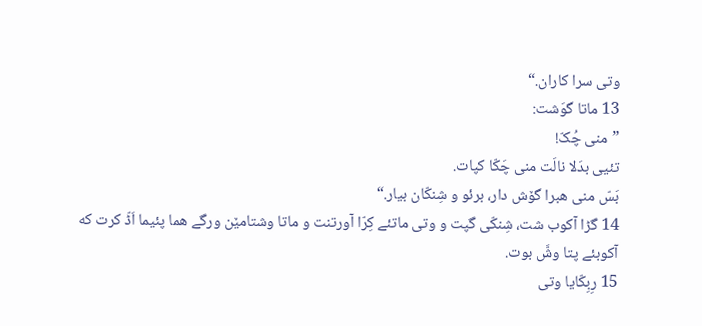وتی سرا کاران.“
13 ماتا گوَشت:
”منی چُکّ!
تئیی بدَلا نالَت منی چَکّا کپات.
بَسّ منی هبرا گۆش دار، برئو و شِنکّان بیار.“
14 گڑا آکوب شت، شِنکّی گپت و وتی ماتئے کِرّا آورتنت و ماتا وشتامێن ورگے هما پئیما اَڈّ کرت که آکوبئے پتا وشَّ بوت.
15 رِبِکّایا وتی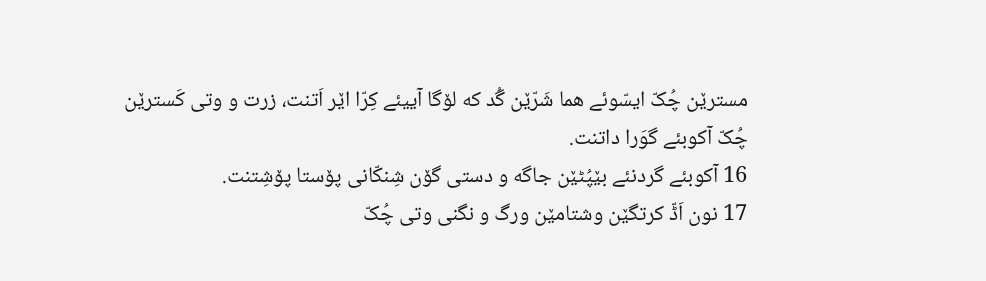مسترێن چُکّ ایسّوئے هما شَرّێن گُد که لۆگا آییئے کِرّا اێر اَتنت، زرت و وتی کَسترێن چُکّ آکوبئے گوَرا داتنت.
16 آکوبئے گردنئے بێپُٹێن جاگه و دستی گۆن شِنکّانی پۆستا پۆشِتنت.
17 نون اَڈّ کرتگێن وشتامێن ورگ و نگنی وتی چُکّ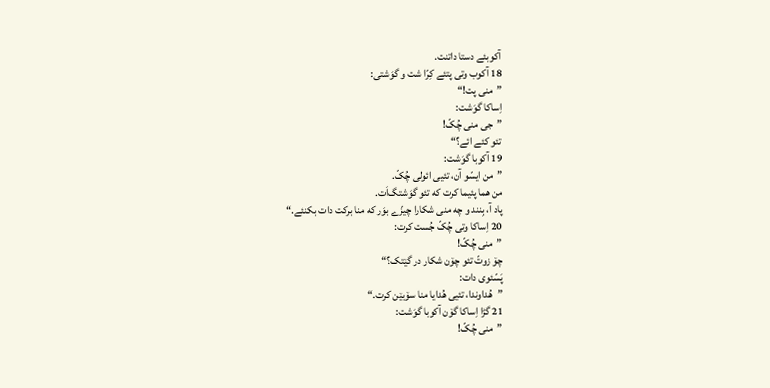آکوبئے دستا داتنت.
18 آکوب وتی پتئے کِرّا شت و گوَشتی:
”منی پت!“
اِساکا گوَشت:
”جی منی چُکّ!
تئو کئے ائے؟“
19 آکوبا گوَشت:
”من ایسّو آن، تئیی ائولی چُکّ.
من هما پئیما کرت که تئو گوَشتگ‌اَت.
پاد آ، بِنند و چه منی شکارا چیزّے بوَر که منا برکت دات بکنئے.“
20 اِساکا وتی چُکّ جُست کرت:
”منی چُکّ!
چۆ زوتّ تئو چۆن شکار در گێتک؟“
پَسّئوی دات:
”هُداوندا، تئیی هُدایا منا سۆبێن کرت.“
21 گڑا اِساکا گۆن آکوبا گوَشت:
”منی چُکّ!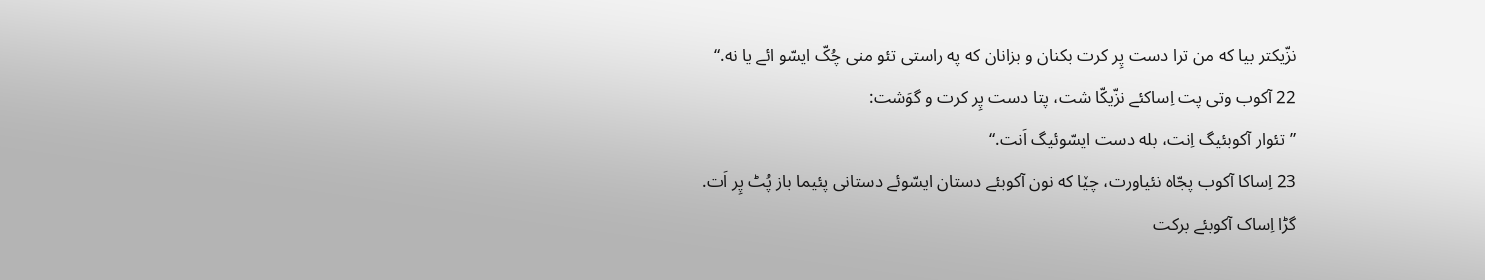نزّیکتر بیا که من ترا دست پِر کرت بکنان و بزانان که په راستی تئو منی چُکّ ایسّو ائے یا نه.“
22 آکوب وتی پت اِساکئے نزّیکّا شت، پتا دست پِر کرت و گوَشت:
”تئوار آکوبئیگ اِنت، بله دست ایسّوئیگ اَنت.“
23 اِساکا آکوب پجّاه نئیاورت، چێا که نون آکوبئے دستان ایسّوئے دستانی پئیما باز پُٹ پِر اَت.
گڑا اِساک آکوبئے برکت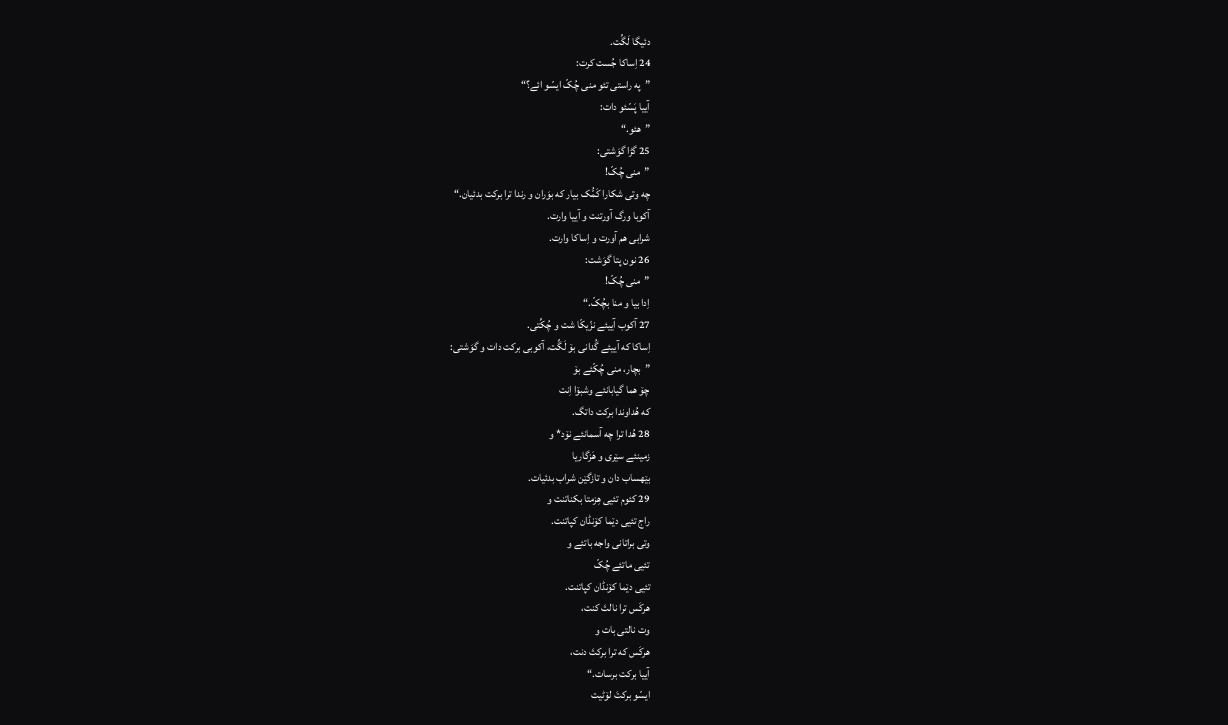دئیگا لَگِّت.
24 اِساکا جُست کرت:
”په راستی تئو منی چُکّ ایسّو ائے؟“
آییا پَسّئو دات:
”هئو.“
25 گڑا گوَشتی:
”منی چُکّ!
چه وتی شکارا کَمُّک بیار که بوَران و رندا ترا برکت بدئیان.“
آکوبا ورگ آورتنت و آییا وارت.
شرابی هم آورت و اِساکا وارت.
26 نون پتا گوَشت:
”منی چُکّ!
اِدا بیا و منا بچُکّ.“
27 آکوب آییئے نزّیکّا شت و چُکِّتی.
اِساکا که آییئے گُدانی بۆ لَگِّت، آکوبی برکت دات و گوَشتی:
”بچار، منی چُکّئے بۆ
چۆ هما گیابانئے وشبۆا اِنت
که هُداوندا برکت داتگ.
28 هُدا ترا چه آسمانئے نۆد* و
زمینئے سێری و هَزگاریا
بێهساب دان و تازگێن شراب بدئیات.
29 کئوم تئیی هِزمتا بکناتنت و
راج تئیی دێما کۆنڈان کپاتنت.
وتی براتانی واجه باتئے و
تئیی ماتئے چُکّ
تئیی دێما کۆنڈان کپاتنت.
هرکَس ترا نالتَ کنت،
وت نالتی بات و
هرکَس که ترا برکتَ دنت،
آییا برکت برسات.“
ایسّو برکتَ لۆٹیت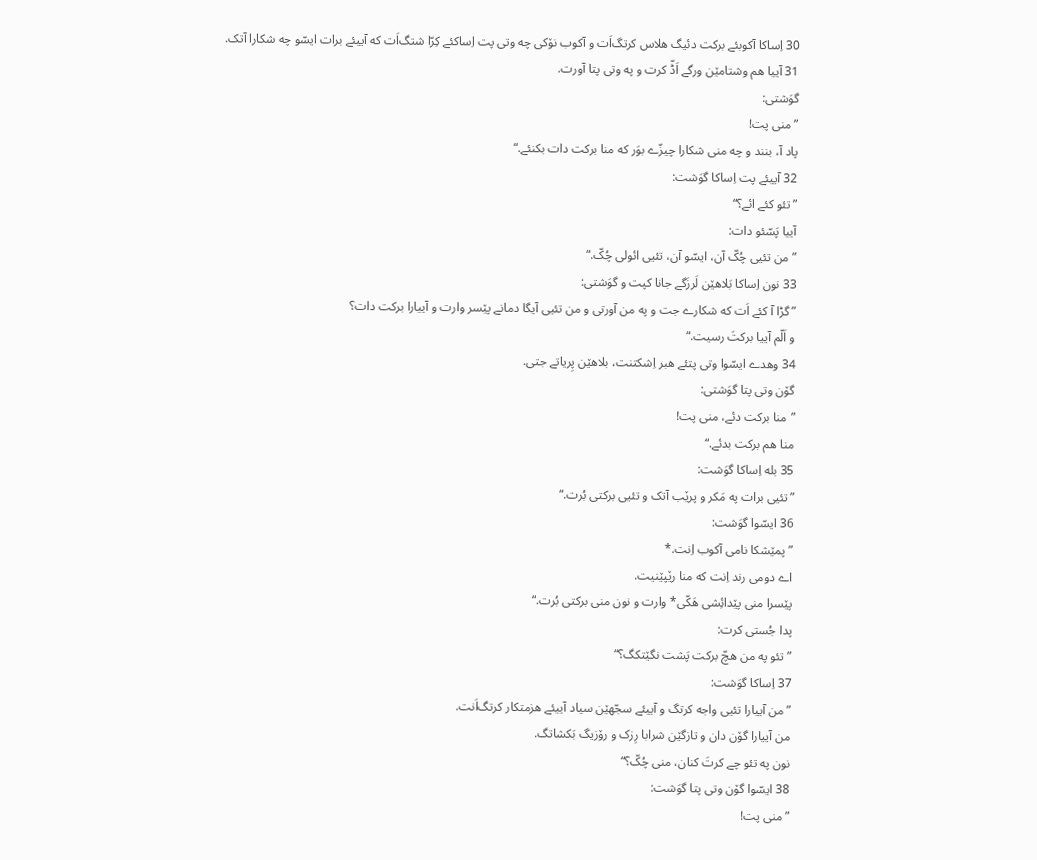30 اِساکا آکوبئے برکت دئیگ هلاس کرتگ‌اَت و آکوب نۆکی چه وتی پت اِساکئے کِرّا شتگ‌اَت که آییئے برات ایسّو چه شکارا آتک.
31 آییا هم وشتامێن ورگے اَڈّ کرت و په وتی پتا آورت.
گوَشتی:
”منی پت!
پاد آ، بنند و چه منی شکارا چیزّے بوَر که منا برکت دات بکنئے.“
32 آییئے پت اِساکا گوَشت:
”تئو کئے ائے؟“
آییا پَسّئو دات:
”من تئیی چُکّ آن، ایسّو آن، تئیی ائولی چُکّ.“
33 نون اِساکا بَلاهێن لَرزَگے جانا کپت و گوَشتی:
”گڑا آ کئے اَت که شکارے جت و په من آورتی و من تئیی آیگا دمانے پێسر وارت و آییارا برکت دات؟
و اَلّم آییا برکتَ رسیت.“
34 وهدے ایسّوا وتی پتئے هبر اِشکتنت، بلاهێن پِریاتے جتی.
گۆن وتی پتا گوَشتی:
”منا برکت دئے، منی پت!
منا هم برکت بدئے.“
35 بله اِساکا گوَشت:
”تئیی برات په مَکر و پرێب آتک و تئیی برکتی بُرت.“
36 ایسّوا گوَشت:
”پمێشکا نامی آکوب اِنت.*
اے دومی رند اِنت که منا رێپێنیت.
پێسرا منی پێدائِشی هَکّی* وارت و نون منی برکتی بُرت.“
پدا جُستی کرت:
”تئو په من هچّ برکت پَشت نگێتکگ؟“
37 اِساکا گوَشت:
”من آییارا تئیی واجه کرتگ و آییئے سجّهێن سیاد آییئے هزمتکار کرتگ‌اَنت.
من آییارا گۆن دان و تازگێن شرابا رِزک و رۆزیگ بَکشاتگ.
نون په تئو چے کرتَ کنان، منی چُکّ؟“
38 ایسّوا گۆن وتی پتا گوَشت:
”منی پت!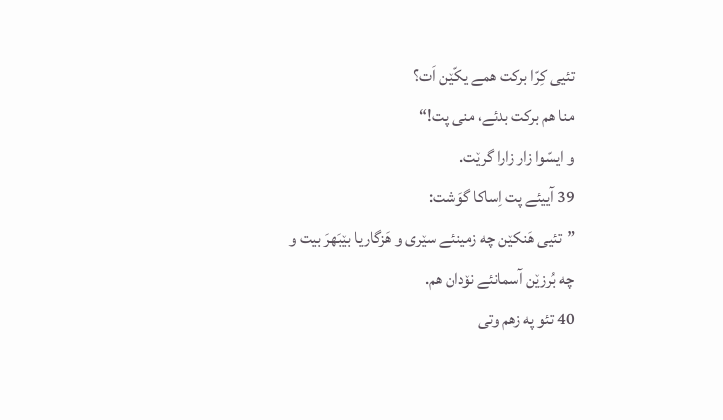تئیی کِرّا برکت همے یکّێن اَت؟
منا هم برکت بدئے، منی پت!“
و ایسّوا زار زارا گرێت.
39 آییئے پت اِساکا گوَشت:
”تئیی هَنکێن چه زمینئے سێری و هَزگاریا بێبَهرَ بیت و
چه بُرزێن آسمانئے نۆدان هم.
40 تئو په زهم وتی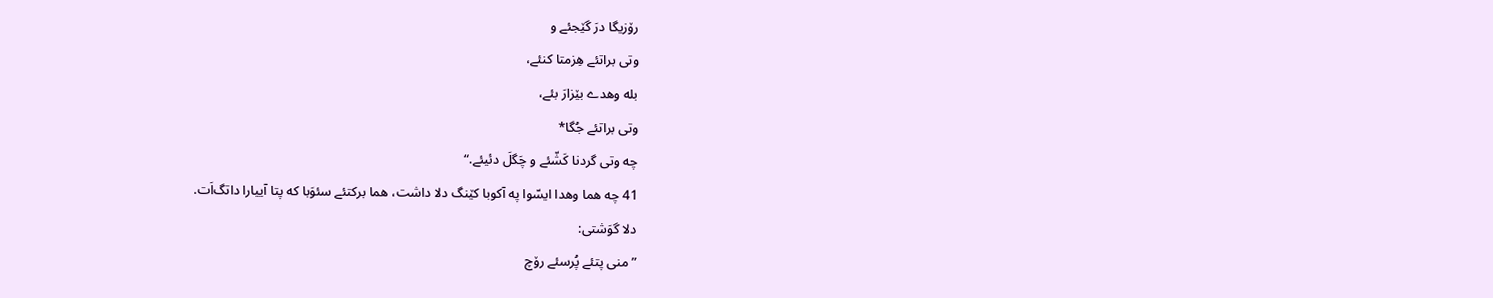رۆزیگا درَ گێجئے و
وتی براتئے هِزمتا کنئے،
بله وهدے بێزارَ بئے،
وتی براتئے جُگا*
چه وتی گردنا کَشّئے و چَگلَ دئیئے.“
41 چه هما وهدا ایسّوا په آکوبا کێنگ دلا داشت، هما برکتئے سئوَبا که پتا آییارا داتگ‌اَت.
دلا گوَشتی:
”منی پتئے پُرسئے رۆچ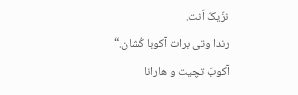نزّیکّ اَنت.
رندا وتی برات آکوبا کُشان.“
آکوبَ تچیت و هارانا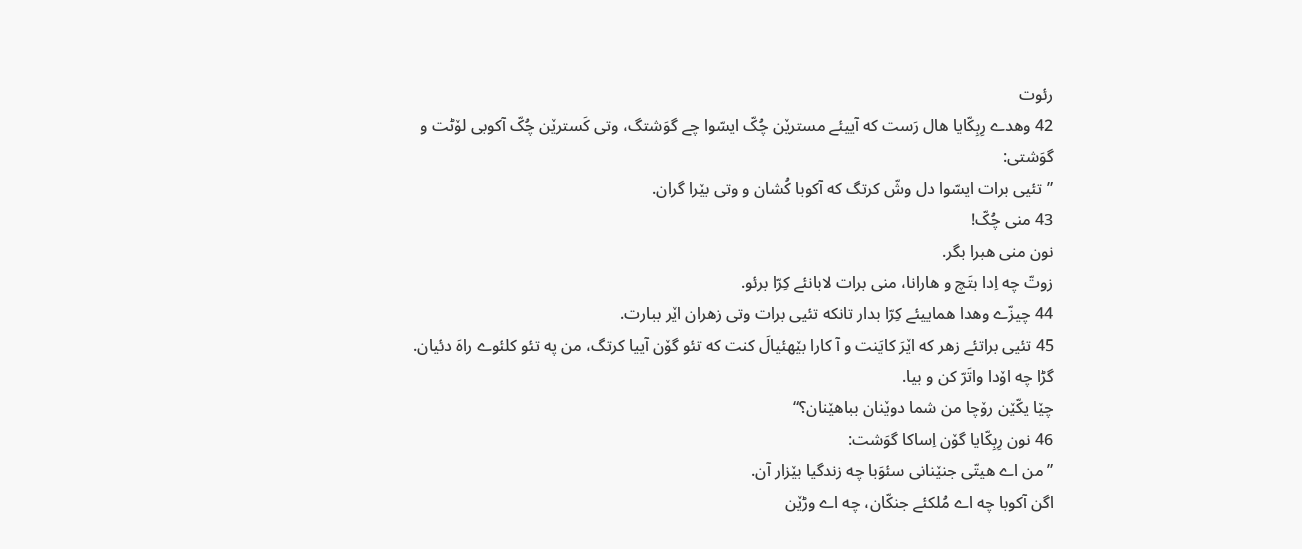رئوت
42 وهدے رِبِکّایا هال رَست که آییئے مسترێن چُکّ ایسّوا چے گوَشتگ، وتی کَسترێن چُکّ آکوبی لۆٹت و گوَشتی:
”تئیی برات ایسّوا دل وشّ کرتگ که آکوبا کُشان و وتی بێرا گران.
43 منی چُکّ!
نون منی هبرا بگر.
زوتّ چه اِدا بتَچ و هارانا، منی برات لابانئے کِرّا برئو.
44 چیزّے وهدا هماییئے کِرّا بدار تانکه تئیی برات وتی زهران اێر ببارت.
45 تئیی براتئے زهر که اێرَ کایَنت و آ کارا بێهئیالَ کنت که تئو گۆن آییا کرتگ، من په تئو کلئوے راهَ دئیان.
گڑا چه اۆدا واتَرّ کن و بیا.
چێا یکّێن رۆچا من شما دوێنان بباهێنان؟“
46 نون رِبِکّایا گۆن اِساکا گوَشت:
”من اے هیتّی جنێنانی سئوَبا چه زندگیا بێزار آن.
اگن آکوبا چه اے مُلکئے جنکّان، چه اے وڑێن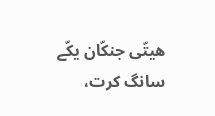هیتّی جنکّان یکّے سانگ کرت،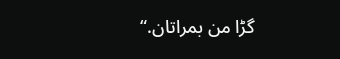گڑا من بمراتان.“